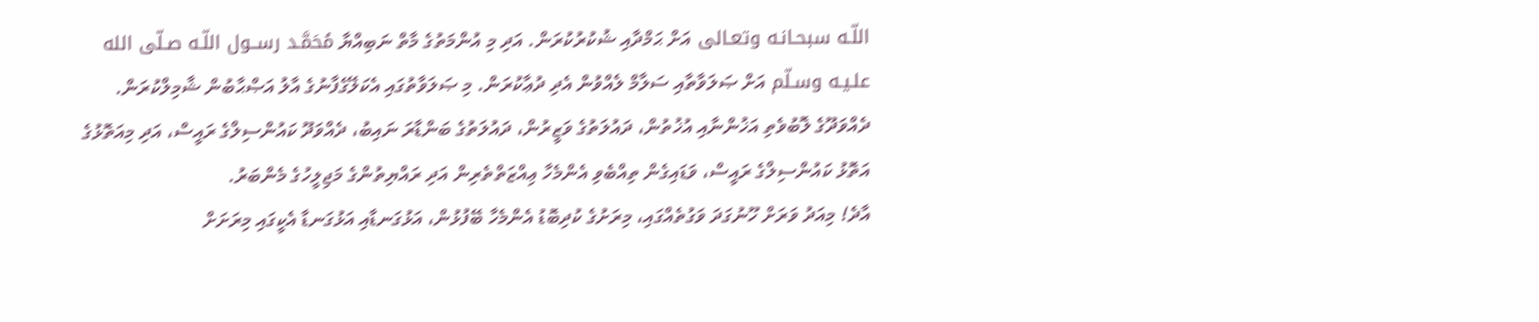اللّـه سبحـانـه وتعـالى އަށް ޙަމްދާއި ޝުކުރުކުރަން. އަދި މި އުންމަތުގެ މާތް ނަބިއްޔާ مُحَمَّـد رســول اللّـه صـلّى الله علـيـه وسـلّم އަށް ޞަލަވާތާއި ސަލާމް ލެއްވުން އެދި ދުޢާކުރަން. މި ޞަލަވާތުގައި އެކަލޭގެފާނުގެ އާލު އަޞްޙާބުން ޝާމިލްކުރަން.
ދެއްވަދޫގެ ލޮބުވެތި އަޚުންނާއި އުޚުތުން، ދައުލަތުގެ ވަޒީރުން، ދައުލަތުގެ ބަންޑާރަ ނައިބު، ދެއްވަދޫ ކައުންސިލްގެ ރައީސް، އަދި މިއަތޮޅުގެ އަތޮޅު ކައުންސިލްގެ ރައީސް، ވަޑައިގެން ތިއްބެވި އެންމެހާ ޢިއްޒަތްތެރިން އަދި ރައްޔިތުންގެ މަޖިލީހުގެ މެންބަރު.
އާދެ! މިއަދު ވަރަށް ހޫނުގަދަ ވަގުތެއްގައި، މިރަށުގެ ކުދިބޮޑު އެންމެހާ ބޭފުޅުން، އަޅުގަނޑާއި އަޅުގަނޑާ އެކީގައި މިރަށަށް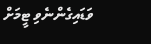ވަޑައިގެންނެވި ޓީމަށް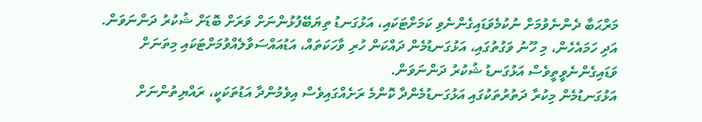މަރްޙަބާ ދެންނެވުމަށް ނުކުމެވަޑައިގެންނެވި ކަމަށްޓަކައި، އަޅުގަނޑު ތިޔަބޭފުޅުންނަށް ވަރަށް ބޮޑަށް ޝުކުރު ދަންނަވަން. އަދި ހަމައެހެން، މި ހޫނު ވަގުތުގައި، އަޅުގަނޑުމެން ދައްކަން ހުރި ވާހަކަތައް، އަޑުއައްސަވާލެއްވުމަށްޓަކައި މިތަނަށް ވަޑައިގެންނެވީތީވެސް އަޅުގަނޑު ޝުކުރު ދަންނަވަން.
އަޅުގަނޑުމެން މިކުރާ ދަތުރުތަކުގައި އަޅުގަނޑުމެންދާ ކޮންމެ ރަށެއްގައިވެސް އިވެމުންދާ އަޑުތަކަކީ، ރައްޔިތުންނަށް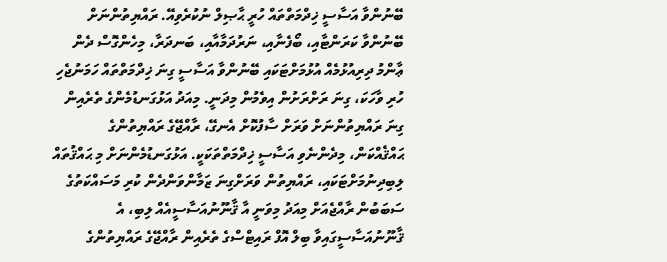ބޭނުންވާ އަސާސީ ޚިދްމަތްތައް ހުރީ ޙާޞިލް ނުކުރެވިއޭ. ރައްޔިތުންނަށް ބޭނުންވާ ކަރަންޓާއި، ބޯފެނާއި، ނަރުދަމާއާއި، ބަނދަރާ، މިހެންގޮސް ދެން ޢާންމު ދިރިއުޅުމެއް އުޅުމަށްޓަކައި ބޭނުންވާ އަސާސީ ގިނަ ޚިދްމަތްތައް ހަމަނުޖެހި ހުރި ވާހަކަ، ގިނަ ރަށްރަށުން އިވެމުން މިދަނީ. މިއަދު އަޅުގަނޑުމެންގެ ތެރެއިން ގިނަ ރައްޔިތުންނަށް ވަރަށް ސާފުކޮށް އެނގޭ، ރާއްޖޭގެ ރައްޔިތުންގެ ޙައްޤެއްކަން، މިދެންނެވި އަސާސީ ޚިދްމަތްތަކަކީ. އަޅުގަނޑުމެންނަށް މި ޙައްޤުތައް ލިބިދިނުމަށްޓަކައި، ރައްޔިތުން ވަރަށްގިނަ ޒަމާންވަންދެން ކުރި މަސައްކަތުގެ ސަބަބުން ރާއްޖެއަށް މިއަދު މިވަނީ އާ ޤާނޫނުއަސާސީއެއް ލިބި، އެ ޤާނޫނުއަސާސީގައިވާ ބިލް އޮފް ރައިޓްސްގެ ތެރެއިން ރާއްޖޭގެ ރައްޔިތުންގެ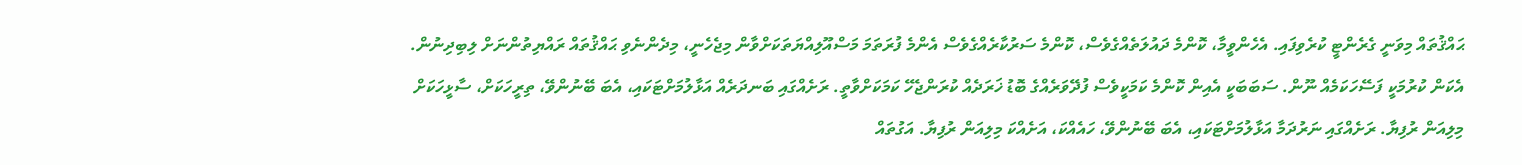ޙައްޤުތައް މިވަނީ ގެރެންޓީ ކުރެވިފައި. އެހެންވީމާ، ކޮންމެ ދައުލަތެއްގެވެސް، ކޮންމެ ސަރުކާރެއްގެވެސް އެންމެ ފުރަތަމަ މަސްއޫލިއްޔަތަކަށްވާން މިޖެހެނީ، މިދެންނެވި ޙައްޤުތައް ރައްޔިތުންނަށް ލިބިދިނުން. އެކަން ކުރުމަކީ ފަސޭހަކަމެއް ނޫން. ސަބަބަކީ އެއިން ކޮންމެ ކަމަކީވެސް ފުދޭވަރެއްގެ ބޮޑު ޚަރަދެއް ކުރަންޖެހޭ ކަމަކަށްވާތީ. ރަށެއްގައި ބަނދަރެއް އަޅާލުމަށްޓަކައި، އެބަ ބޭނުންވޭ، ތިރީހަކަށް، ސާޅީހަކަށް މިލިއަން ރުފިޔާ. ރަށެއްގައި ނަރުދަމާ އަޅާލުމަށްޓަކައި، އެބަ ބޭނުންވޭ، ހައެއްކަ، އަށެއްކަ މިލިއަން ރުފިޔާ. އަގުތައް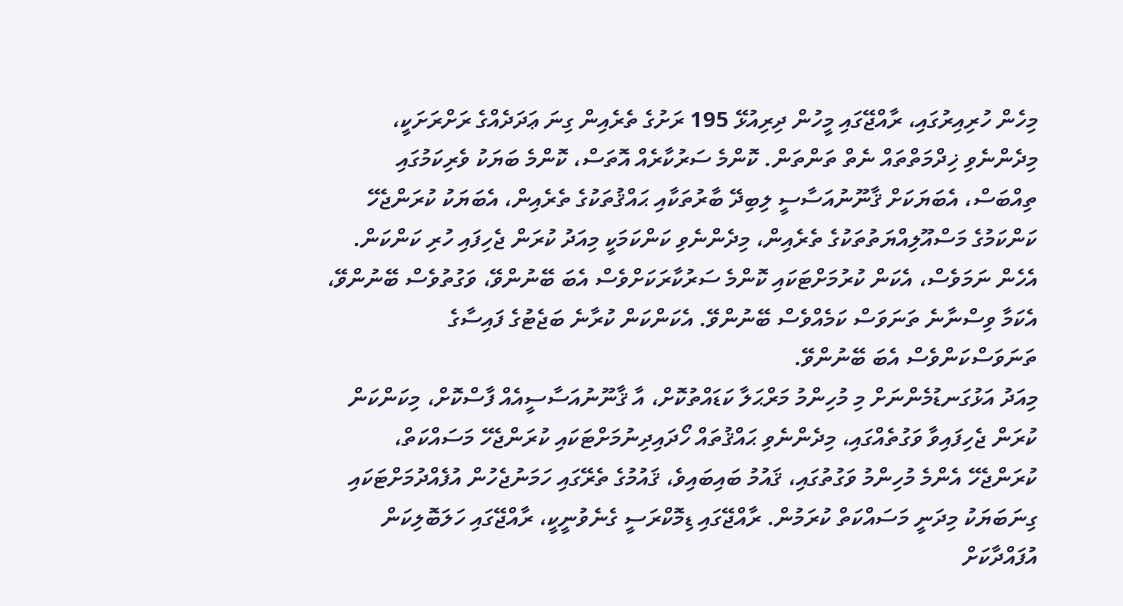މިހެން ހުރިއިރުގައި، ރާއްޖޭގައި މީހުން ދިރިއުޅޭ 195 ރަށުގެ ތެރެއިން ގިނަ ޢަދަދެއްގެ ރަށްރަށަކީ، މިދެންނެވި ޚިދްމަތްތައް ނެތް ތަންތަން. ކޮންމެ ސަރުކާރެއް އޮތަސް، ކޮންމެ ބަޔަކު ވެރިކަމުގައި ތިއްބަސް، އެބަޔަކަށް ޤާނޫނުއަސާސީ ލިބިދޭ ބާރުތަކާއި ޙައްޤުތަކުގެ ތެރެއިން، އެބަޔަކު ކުރަންޖެހޭ ކަންކަމުގެ މަސްއޫލިއްޔަތުތަކުގެ ތެރެއިން، މިދެންނެވި ކަންކަމަކީ މިއަދު ކުރަން ޖެހިފައި ހުރި ކަންކަން. އެހެން ނަމަވެސް، އެކަން ކުރުމަށްޓަކައި ކޮންމެ ސަރުކާރަކަށްވެސް އެބަ ބޭނުންވޭ، ވަގުތުވެސް ބޭނުންވޭ، އެކަމާ ވިސްނާނެ ތަނަވަސް ކަމެއްވެސް ބޭނުންވޭ. އެކަންކަން ކުރާނެ ބަޖެޓުގެ ފައިސާގެ ތަނަވަސްކަންވެސް އެބަ ބޭނުންވޭ.
މިއަދު އަޅުގަނޑުމެންނަށް މި މުހިންމު މަރްޙަލާ ކަޑައްތުކޮށް، އާ ޤާނޫނުއަސާސީއެއް ފާސްކޮށް، މިކަންކަން ކުރަން ޖެހިފައިވާ ވަގުތެއްގައި، މިދެންނެވި ޙައްޤުތައް ހޯދައިދިނުމަށްޓަކައި ކުރަންޖެހޭ މަސައްކަތް، ކުރަންޖެހޭ އެންމެ މުހިންމު ވަގުތުގައި، ޤައުމު ބައިބައިވެ، ޤައުމުގެ ތެރޭގައި ހަމަނުޖެހުން އުފެއްދުމަށްޓަކައި ގިނަބަޔަކު މިދަނީ މަސައްކަތް ކުރަމުން. ރާއްޖޭގައި ޑިމޮކްރަސީ ގެނެވުނީކީ، ރާއްޖޭގައި ހަލަބޮލިކަން އުފައްދާކަށް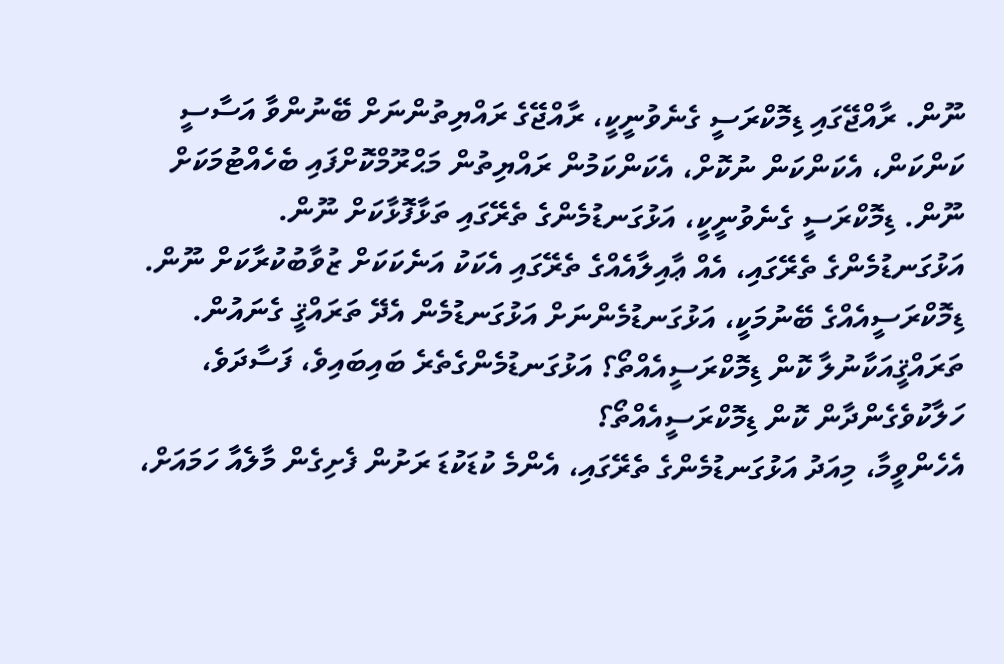ނޫން. ރާއްޖޭގައި ޑިމޮކްރަސީ ގެނެވުނީކީ، ރާއްޖޭގެ ރައްޔިތުންނަށް ބޭނުންވާ އަސާސީ ކަންކަން، އެކަންކަން ނުކޮށް، އެކަންކަމުން ރައްޔިތުން މަޙްރޫމްކޮށްފައި ބެހެއްޓުމަކަށް ނޫން. ޑިމޮކްރަސީ ގެނެވުނީކީ، އަޅުގަނޑުމެންގެ ތެރޭގައި ތަޅާފޮޅާކަށް ނޫން. އަޅުގަނޑުމެންގެ ތެރޭގައި، އެއް ޢާއިލާއެއްގެ ތެރޭގައި އެކަކު އަނެކަކަށް ޒުވާބުކުރާކަށް ނޫން. ޑިމޮކްރަސީއެއްގެ ބޭނުމަކީ، އަޅުގަނޑުމެންނަށް އަޅުގަނޑުމެން އެދޭ ތަރައްޤީ ގެނައުން. ތަރައްޤީއަކާނުލާ ކޮން ޑިމޮކްރަސީއެއްތޯ؟ އަޅުގަނޑުމެންގެތެރެ ބައިބައިވެ، ފަސާދަވެ، ހަލާކުވެގެންދާން ކޮން ޑިމޮކްރަސީއެއްތޯ؟
އެހެންވީމާ، މިއަދު އަޅުގަނޑުމެންގެ ތެރޭގައި، އެންމެ ކުޑަކުޑަ ރަށުން ފެށިގެން މާލެއާ ހަމައަށް،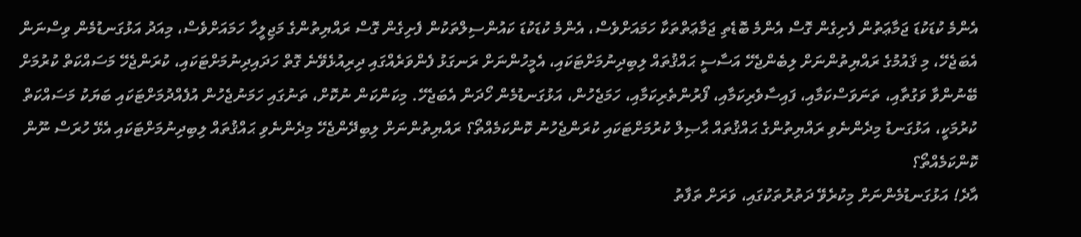އެންމެ ކުޑަކުޑަ ޖަމާޢަތުން ފެށިގެން ގޮސް އެންމެ ބޮޑެތި ޖަމާޢަތްތަކާ ހަމައަށްވެސް، އެންމެ ކުޑަކުޑަ ކައުންސިލްތަކުން ފެށިގެން ގޮސް ރައްޔިތުންގެ މަޖިލީހާ ހަމައަށްވެސް، މިއަދު އަޅުގަނޑުމެން ވިސްނަން އެބަޖެހޭ، މި ޤައުމުގެ ރައްޔިތުންނަށް ލިބެންޖެހޭ އަސާސީ ޙައްޤުތައް ލިބިދިނުމަށްޓަކައި، އެމީހުންނަށް ރަނގަޅު ފެންވަރެއްގައި ދިރިއުޅެވޭނެ ގޮތް ހަދައިދިނުމަށްޓަކައި، ކުރަންޖެހޭ މަސައްކަތް ކުރުމަށް ބޭނުންވާ ވަގުތާއި، ތަނަވަސްކަމާއި، ފައިސާވެރިކަމާއި، ފޯރުންތެރިކަމާއި، ހަމަޖެހުން، އަޅުގަނޑުމެން ހޯދަން އެބަޖެހޭ. މިކަންކަން ނުކޮށް، ތަނުގައި ހަމަނުޖެހުން އުފެއްދުމަށްޓަކައި ބަޔަކު މަސައްކަތް ކުރުމަކީ، އަޅުގަނޑު މިދެންނެވި ރައްޔިތުންގެ ޙައްޤުތައް ޙާޞިލް ކުރުމަށްޓަކައި ކުރަންޖެހުނު ކޮންކަމެއްތޯ؟ ރައްޔިތުންނަށް ލިބިދޭންޖެހޭ މިދެންނެވި ޙައްޤުތައް ލިބިދިނުމަށްޓަކައި އެޅޭ ހުރަސް ނޫން ކޮންކަމެއްތޯ؟
އާދެ! އަޅުގަނޑުމެންނަށް މިކުރެވޭ ދަތުރުތަކުގައި، ވަރަށް ތަފާތު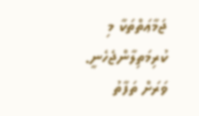ޖަމާޢަތްތަކާ މި ކުރިމަތިލާންޖެހެނީ. ވަރަށް ތަފާތު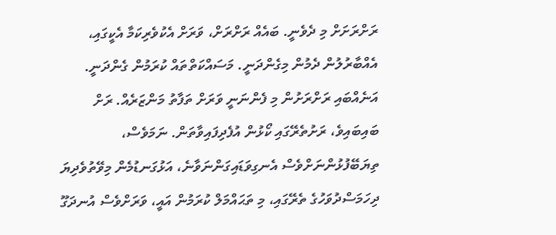ރަށްރަށަށް މި ދެވެނީ. ބައެއް ރަށްރަށް، ވަރަށް އެކުވެރިކަމާ އެކީގައި، އެއްބާރުލުން ދެމުން މިގެންދަނީ. މަސައްކަތްތައް ކުރަމުން ގެންދަނީ. އަނެއްބައި ރަށްރަށުން މި ފެންނަނީ ވަރަށް ތަފާތު މަންޒަރެއް. ރަށް ބައިބައިވެ، ރަށުތެރޭގައި ކޯޅުން އުފެދިފައިވާތަން. ނަމަވެސް، ތިޔަބޭފުޅުންނަށްވެސް އެނގިވަޑައިގަންނަވާނެ، އަޅުގަނޑުމެން މިވޭތުވެދިޔަ ދިހަމަސްދުވަހުގެ ތެރޭގައި، މި ތަޙައްމަލް ކުރަމުން އައީ، ވަރަށްވެސް އުނދަގޫ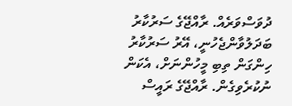ދުވަސްވަރެއް. ރާއްޖޭގެ ސަރުކާރު ބަދަލުވާންޖެހުނީ، އޭރު ސަރުކާރު ހިންގަން ތިބި މީހުންނަށް، އެކަން ނުކުރެވިގެން. ރާއްޖޭގެ ރައީސް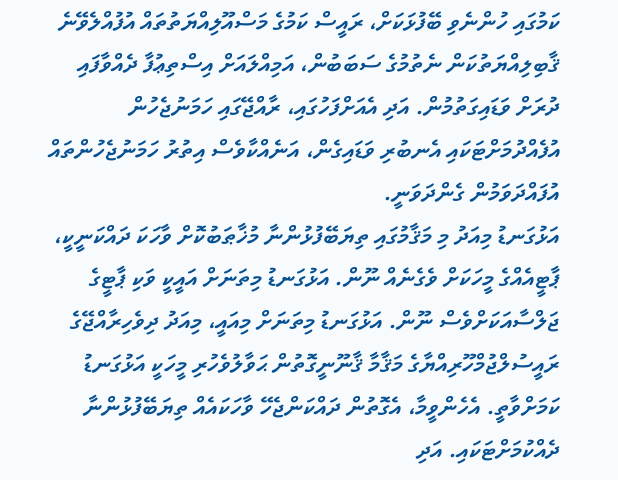ކަމުގައި ހުންނެވި ބޭފުޅަކަށް، ރައީސް ކަމުގެ މަސްއޫލިއްޔަތުތައް އުފުއްލެވޭނެ ޤާބިލިއްޔަތުކަން ނެތުމުގެ ސަބަބުން، އަމިއްލައަށް އިސްތިޢުފާ ދެއްވާފައި ދުރަށް ވަޑައިގަތުމުން. އަދި އެއަށްފަހުގައި، ރާއްޖޭގައި ހަމަނުޖެހުން އުފެއްދުމަށްޓަކައި އެނބުރި ވަޑައިގެން، އަނެއްކާވެސް އިތުރު ހަމަނުޖެހުންތައް އުފައްދަވަމުން ގެންދަވަނީ.
އަޅުގަނޑު މިއަދު މި މަޤާމުގައި ތިޔަބޭފުޅުންނާ މުޚާޠަބުކޮށް ވާހަކަ ދައްކަނީކީ، ޕާޓީއެއްގެ މީހަކަށް ވެގެނެއް ނޫން. އަޅުގަނޑު މިތަނަށް އައީކީ ވަކި ޕާޓީގެ ޖަލްސާއަކަށްވެސް ނޫން. އަޅުގަނޑު މިތަނަށް މިއައީ، މިއަދު ދިވެހިރާއްޖޭގެ ރައީސުލްޖުމްހޫރިއްޔާގެ މަޤާމާ ޤާނޫނީގޮތުން ޙަވާލުވެހުރި މީހަކީ އަޅުގަނޑު ކަމަށްވާތީ. އެހެންވީމާ، އެގޮތުން ދައްކަންޖެހޭ ވާހަކައެއް ތިޔަބޭފުޅުންނާ ދެއްކުމަށްޓަކައި. އަދި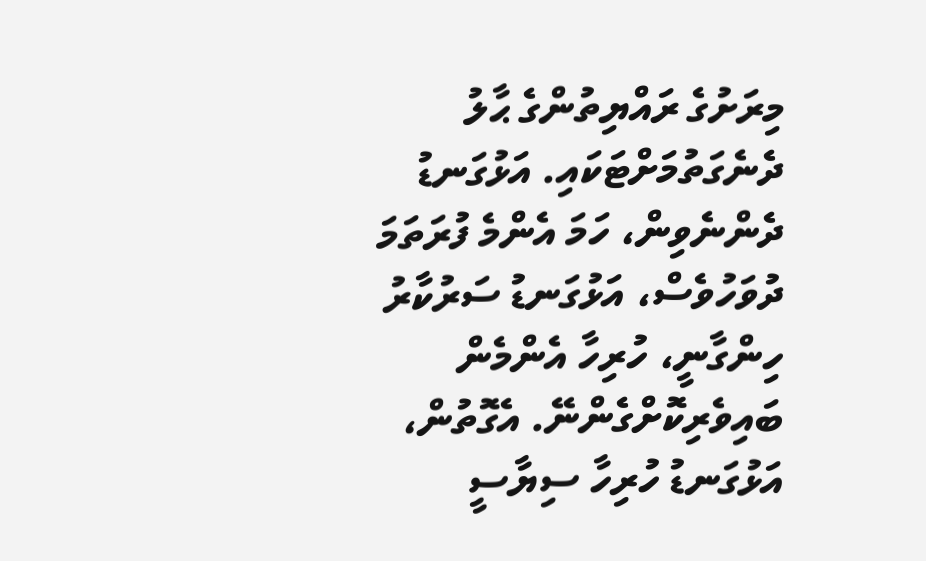މިރަށުގެ ރައްޔިތުންގެ ޙާލު ދެނެގަތުމަށްޓަކައި. އަޅުގަނޑު ދެންނެވިން، ހަމަ އެންމެ ފުރަތަމަ ދުވަހުވެސް، އަޅުގަނޑު ސަރުކާރު ހިންގާނީ، ހުރިހާ އެންމެން ބައިވެރިކޮށްގެންނޭ. އެގޮތުން، އަޅުގަނޑު ހުރިހާ ސިޔާސީ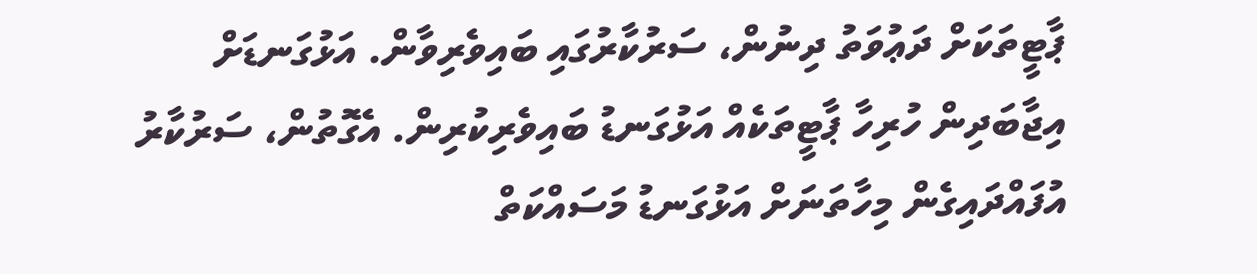ޕާޓީތަކަށް ދަޢުވަތު ދިނުން، ސަރުކާރުގައި ބައިވެރިވާން. އަޅުގަނޑަށް އިޖާބަދިން ހުރިހާ ޕާޓީތަކެއް އަޅުގަނޑު ބައިވެރިކުރިން. އެގޮތުން، ސަރުކާރު އުފައްދައިގެން މިހާތަނަށް އަޅުގަނޑު މަސައްކަތް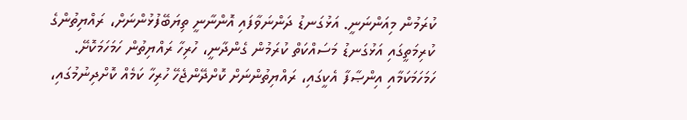ކުރަމުން މިއަންނަނީ. އަޅުގަނޑު ދަންނަވާފައި އޮންނާނީ ތިޔަބޭފުޅުންނަށް، ރައްޔިތުންގެ ކުރިމަތީގައި އަޅުގަނޑު މަސައްކަތް ކުރަމުން ގެންދާނީ، ހުރިހާ ރައްޔިތުން ހަމަހަމަކޮށޭ. ހަމަހަމަކަމާއި އިންޞާފާ އެކީގައި، ރައްޔިތުންނަށް ކޮށްދޭންޖެހޭ ހުރިހާ ކަމެއް ކޮށްދިނުމުގައި،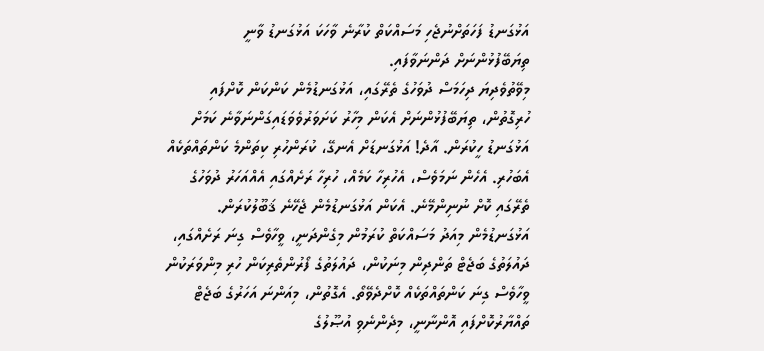އަޅުގަނޑު ފަހަތަށްނުޖެހި މަސައްކަތް ކުރާނެ ވާހަކަ އަޅުގަނޑު ވާނީ ތިޔަބޭފުޅުންނަށް ދަންނަވާފައި.
މިވޭތުވެދިޔަ ދިހަމަސް ދުވަހުގެ ތެރޭގައި، އަޅުގަނޑުމެން ކަންކަން ކޮށްފައި ހުރިގޮތުން، ތިޔަބޭފުޅުންނަށް އެކަން މިހާރު ކަށަވަރުވެވަޑައިގަންނަވާނެ ކަމަށް އަޅުގަނޑު ހީކުރަން. އާދެ! އަޅުގަނޑަށް އެނގޭ، ކުރަންހުރި ކިތަންމެ ކަންތައްތަކެއް އެބަހުރި. އެހެން ނަމަވެސް، އެހުރިހާ ކަމެއް، ހުރިހާ ރަށެއްގައި އެއްއަހަރު ދުވަހުގެ ތެރޭގައި ކޮށް ނުނިންމޭނެ. އެކަން އަޅުގަނޑުމެން ޖެހޭނެ ޤަބޫލުކުރަން. އަޅުގަނޑުމެން މިއަދު މަސައްކަތް ކުރަމުން މިގެންދަނީ، ވީހާވެސް ގިނަ ރަށެއްގައި، ދައުލަތުގެ ބަޖެޓް ތަންދިން މިނަކުން، ދައުލަތުގެ ފޯރުންތެރިކަން ހުރި މިންވަރަކުން ވީހާވެސް ގިނަ ކަންތައްތަކެއް ކޮށްދެވޭތޯ. އެގޮތުން، މިއަންނަ އަހަރުގެ ބަޖެޓް ތައްޔާރުކޮށްފައި އޮންނާނީ، މިދެންނެވި އުޞޫލުގެ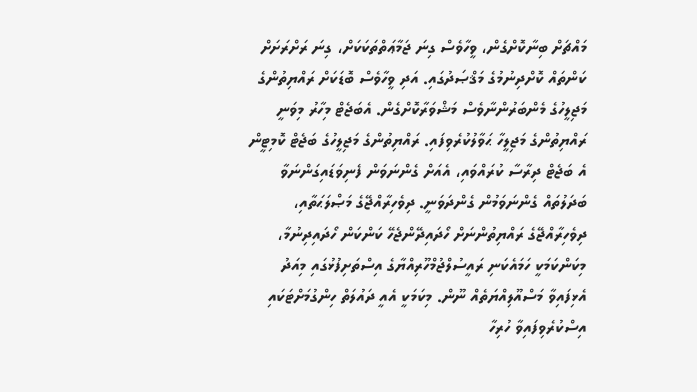މައްޗަށް ބިނާކޮށްގެން، ވީހާވެސް ގިނަ ޖަމާޢަތްތަކަކަށް، ގިނަ ރަށްރަށަށް ކަންތައް ކޮށްދިނުމުގެ މަޤްޞަދުގައި. އަދި ވީހާވެސް ބޮޑަކަށް ރައްޔިތުންގެ މަޖިލީހުގެ މެންބަރުންނާވެސް މަޝްވަރާކޮށްގެން. އެބަޖެޓް މިހާރު މިވަނީ ރައްޔިތުންގެ މަޖިލީހާ ޙަވާލުކުރެވިފައި. ރައްޔިތުންގެ މަޖިލީހުގެ ބަޖެޓް ކޮމިޓީން އެ ބަޖެޓް ދިރާސާ ކުރައްވައި، އެއަށް ގެންނަވަން ފެނިވަޑައިގަންނަވާ ބަދަލުތައް ގެންނަވަމުން ގެންދަވަނީ. ދިވެހިރާއްޖޭގެ މަޞްލަޙަތާއި، ދިވެހިރާއްޖޭގެ ރައްޔިތުންނަށް ހޯދައިދޭންޖެހޭ ކަންކަން ހޯދައިދިނުމާ، މިކަންކަމަކީ ހަމައެކަނި ރައީސުލްޖުމްހޫރިއްޔާގެ އިސްތަށިފުޅުގައި މިއަދު އެޅިފައިވާ މަސްއޫލިއްޔަތެއް ނޫން. މިކަމަކީ އެއީ ދައުލަތް ހިންގުމަށްޓަކައި އިސްކުރެވިފައިވާ ހުރިހާ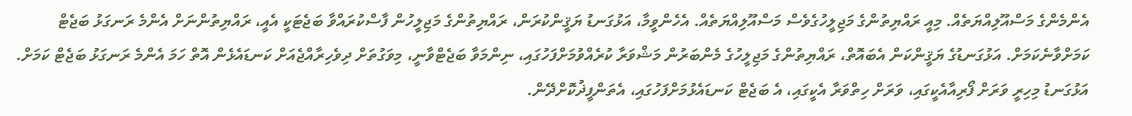އެންމެންގެ މަސްއޫލިއްޔަތެއް. މިއީ ރައްޔިތުންގެ މަޖިލީހުގެވެސް މަސްއޫލިއްޔަތެއް. އެހެންވީމާ، އަޅުގަނޑު ޔަޤީންކުރަން، ރައްޔިތުންގެ މަޖިލީހުން ފާސްކުރައްވާ ބަޖެޓަކީ އެއީ، ރައްޔިތުންނަށް އެންމެ ރަނގަޅު ބަޖެޓް ކަމަށްވާނެކަމަށް. އަޅުގަނޑުގެ ޔަޤީންކަން އެބައޮތް، ރައްޔިތުންގެ މަޖިލީހުގެ މެންބަރުން މަޝްވަރާ ކުރެއްވުމަށްފަހުގައި، ނިންމަވާ ބަޖެޓްވާނީ، މިވަގުތަށް ދިވެހިރާއްޖެއަށް ކަނޑައެޅެން އޮތް ހަމަ އެންމެ ރަނގަޅު ބަޖެޓް ކަމަށް. އަޅުގަނޑު މިހިރީ ވަރަށް ފޯރިއާއެކީގައި، ވަރަށް ހިތްވަރާ އެކީގައި، އެ ބަޖެޓް ކަނޑައެޅުމަށްފަހުގައި، އެތަންފީޛުކޮށްދޭން.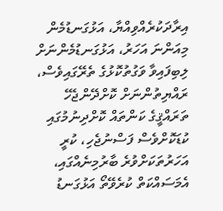އިރާދަކުރެއްވިއްޔާ، އަޅުގަނޑުމެން މިއަންނަ އަހަރު، އަޅުގަނޑުމެންނަށް ލިބިފައިވާ ވަގުތުކޮޅުގެ ތެރޭގައިވެސް، ރައްޔިތުންނަށް ކޮށްދޭންޖެހޭ ތަރައްޤީގެ ކަންތައް ކޮށްދިނުމުގައި ކުޑަކޮށްވެސް ފަސްނުޖެހި، ކުރީ އަހަރުތަކަށްވުރެ ބާރުމިނެއްގައި، އެމަސައްކަތް ކުރެވޭތޯ އަޅުގަނޑު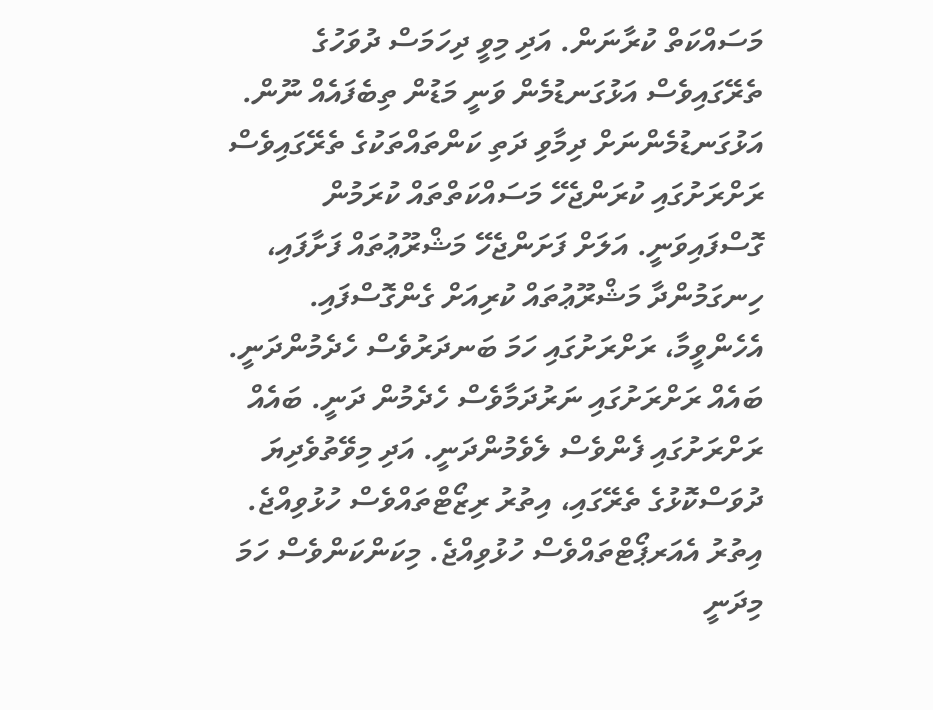މަސައްކަތް ކުރާނަން. އަދި މިވީ ދިހަމަސް ދުވަހުގެ ތެރޭގައިވެސް އަޅުގަނޑުމެން ވަނީ މަޑުން ތިބެފައެއް ނޫން. އަޅުގަނޑުމެންނަށް ދިމާވި ދަތި ކަންތައްތަކުގެ ތެރޭގައިވެސް ރަށްރަށުގައި ކުރަންޖެހޭ މަސައްކަތްތައް ކުރަމުން ގޮސްފައިވަނީ. އަލަށް ފަށަންޖެހޭ މަޝްރޫޢުތައް ފަށާފައި، ހިނގަމުންދާ މަޝްރޫޢުތައް ކުރިއަށް ގެންގޮސްފައި. އެހެންވީމާ، ރަށްރަށުގައި ހަމަ ބަނދަރުވެސް ހެދެމުންދަނީ. ބައެއް ރަށްރަށުގައި ނަރުދަމާވެސް ހެދެމުން ދަނީ. ބައެއް ރަށްރަށުގައި ފެންވެސް ލެވެމުންދަނީ. އަދި މިވޭތުވެދިޔަ ދުވަސްކޮޅުގެ ތެރޭގައި، އިތުރު ރިޒޯޓްތައްވެސް ހުޅުވިއްޖެ. އިތުރު އެއަރޕޯޓްތައްވެސް ހުޅުވިއްޖެ. މިކަންކަންވެސް ހަމަ މިދަނީ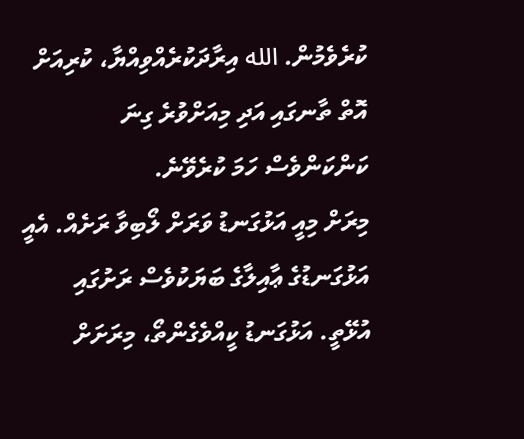ކުރެވެމުން. الله އިރާދަކުރެއްވިއްޔާ، ކުރިއަށް އޮތް ތާނގައި އަދި މިއަށްވުރެ ގިނަ ކަންކަންވެސް ހަމަ ކުރެވޭނެ.
މިރަށް މިއީ އަޅުގަނޑު ވަރަށް ލޯބިވާ ރަށެއް. އެއީ އަޅުގަނޑުގެ ޢާއިލާގެ ބަޔަކުވެސް ރަށުގައި އުޅޭތީ. އަޅުގަނޑު ކީއްވެގެންތޯ، މިރަށަށް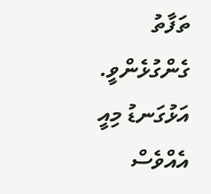ތަފާތު ގެންގުޅެންވީ. އަޅުގަނޑު މިއީ އެއްވެސް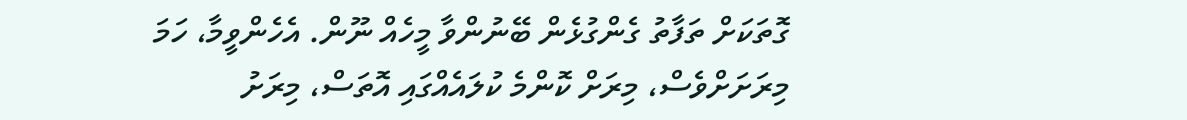ގޮތަކަށް ތަފާތު ގެންގުޅެން ބޭނުންވާ މީހެއް ނޫން. އެހެންވީމާ، ހަމަ މިރަށަށްވެސް، މިރަށް ކޮންމެ ކުލައެއްގައި އޮތަސް، މިރަށު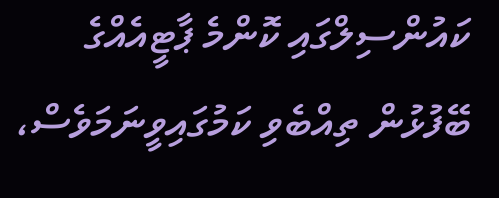ކައުންސިލްގައި ކޮންމެ ޕާޓީއެއްގެ ބޭފުޅުން ތިއްބެވި ކަމުގައިވީނަމަވެސް،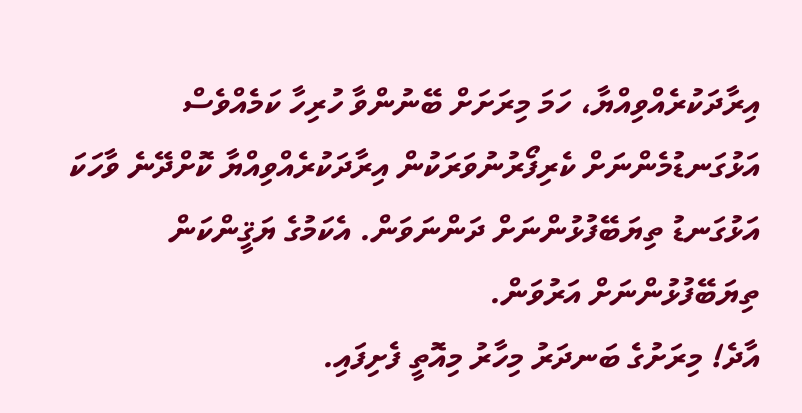އިރާދަކުރެއްވިއްޔާ، ހަމަ މިރަށަށް ބޭނުންވާ ހުރިހާ ކަމެއްވެސް އަޅުގަނޑުމެންނަށް ކެރިފޯރުނުވަރަކުން އިރާދަކުރެއްވިއްޔާ ކޮށްދޭނެ ވާހަކަ އަޅުގަނޑު ތިޔަބޭފުޅުންނަށް ދަންނަވަން. އެކަމުގެ ޔަޤީންކަން ތިޔަބޭފުޅުންނަށް އަރުވަން.
އާދެ! މިރަށުގެ ބަނދަރު މިހާރު މިއޮތީ ފެށިފައި.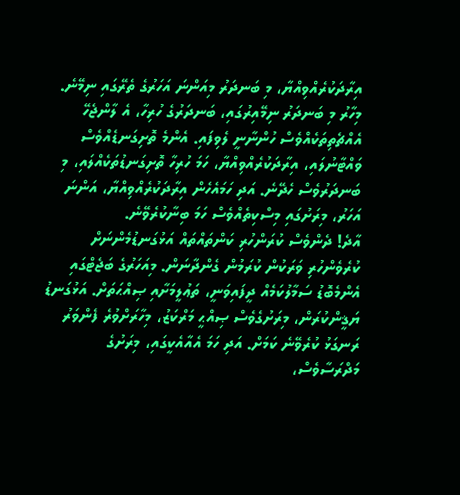އިރާދަކުރެއްވިއްޔާ، މި ބަނދަރު މިއަންނަ އަހަރުގެ ތެރޭގައި ނިމޭނެ. މިހާރު މި ބަނދަރު ނިމޭއިރުގައި، ބަނދަރުގެ ހުރިހާ، އެ ލާންޖެހޭ އެއްޗެތިތަކެއްވެސް ހުންނާނީ ލެވިފައި. އެންމެ ތޮށިގަނޑެއްވެސް ވައްޓާނުލައި، އިރާދަކުރެއްވިއްޔާ، ހަމަ ހުރިހާ ތޮށިގަނޑުތަކެއްލައި، މި ބަނދަރުވެސް ހެދޭނެ. އަދި ހަމައެހެން އިރާދަކުރެއްވިއްޔާ، އަންނަ އަހަރު، މިރަށުގައި މިސްކިތެއްވެސް ހަމަ ބިނާކުރެވޭނެ.
އާދެ! ދެންވެސް ކުރަންހުރި ކަންތައްތައް އަޅުގަނޑުމެންނަށް ކުރެވެންހުރި ވަރަކުން ކުރަމުން ގެންދާނަން. މިއަހަރުގެ ބަޖެޓްގައި އެންމެބޮޑު ސަމާލުކަމެއް ދީފައިވަނީ، ތަޢުލީމަށާއި ޞިއްޙަތަށް. އަޅުގަނޑު ޔަޤީންކުރަން، މިރަށުގެވެސް ޞިއްޙީ މަރްކަޒު، މިހާރަށްވުރެ ފެންވަރު ރަނގަޅު ކުރެވޭނެ ކަމަށް. އަދި ހަމަ އެއާއެކީގައި، މިރަށުގެ މަދްރަސާވެސް،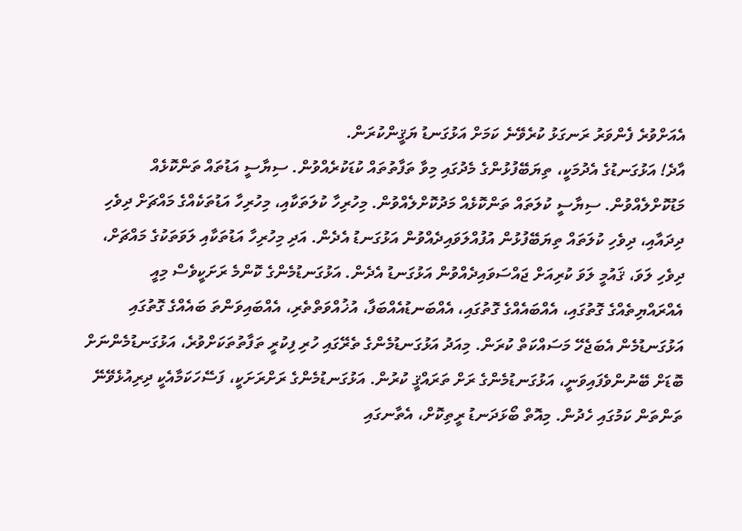އެއަށްވުރެ ފެންވަރު ރަނގަޅު ކުރެވޭނެ ކަމަށް އަޅުގަނޑު ޔަޤީންކުރަން.
އާދެ! އަޅުގަނޑުގެ އެދުމަކީ، ތިޔަބޭފުޅުންގެ މެދުގައި މިވާ ތަފާތުތައް ކުޑަކުރެއްވުން. ސިޔާސީ އަޑުތައް ތަންކޮޅެއް މަޑުކޮށްލެއްވުން. ސިޔާސީ ކުލަތައް ތަންކޮޅެއް މަދުކޮށްލެއްވުން. މިހުރިހާ ކުލަތަކާއި، މިހުރިހާ އަޑުތަކެއްގެ މައްޗަށް ދިވެހި ދިދައާއި، ދިވެހި ކުލަތައް ތިޔަބޭފުޅުން އުފުއްލަވައިދެއްވުން އަޅުގަނޑު އެދެން. އަދި މިހުރިހާ އަޑުތަކާއި ލަވަތަކުގެ މައްޗަށް، ދިވެހި ލަވަ، ޤައުމީ ލަވަ ކުރިއަށް ޖައްސަވައިދެއްވުން އަޅުގަނޑު އެދެން. އަޅުގަނޑުމެންގެ ކޮންމެ ރަށަކީވެސް މިއީ އެއްރައްޔިތެއްގެ ގޮތުގައި، އެއްބައެއްގެ ގޮތުގައި، އެއްބަނޑުއެއްބަފާ، އުޚުއްވަތްތެރި، އެއްބައިވަންތަ ބައެއްގެ ގޮތުގައި އަޅުގަނޑުމެން އެބަޖެހޭ މަސައްކަތް ކުރަން. މިއަދު އަޅުގަނޑުމެންގެ ތެރޭގައި ހުރި ފިކުރީ ތަފާތުތަކަށްވުރެ، އަޅުގަނޑުމެންނަށް ބޮޑަށް ބޭނުންވެފައިވަނީ، އަޅުގަނޑުމެންގެ ރަށް ތަރައްޤީ ކުރުން. އަޅުގަނޑުމެންގެ ރަށްރަށަކީ، ފަސޭހަކަމާއެކީ ދިރިއުޅެވޭނޭ ތަންތަން ކަމުގައި ހެދުން. މިއޮތް ބޯޅަދަނޑު ރީތިކޮށް، އެތާނގައި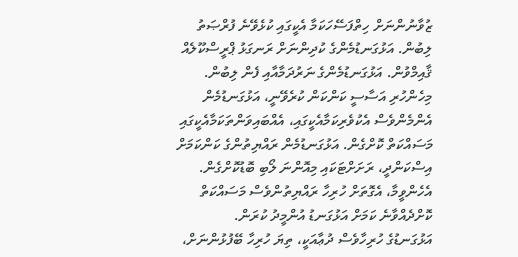ޒުވާނުންނަށް ހިތްފަސޭހަކަމާ އެކީގައި ކުޅެވޭނެ ފުރްޞަތު ލިބުން. އަޅުގަނޑުމެންގެ ކުދިންނަށް ރަނގަޅު ޕްރީސްކޫލެއް ޤާއިމްވުން. އަޅުގަނޑުމެންގެ ނަރުދަމާއާއި ފެން ލިބުން. މިހެންހުރި އަސާސީ ކަންކަން ކުރެވޭނީ، އަޅުގަނޑުމެން އެންމެންވެސް އެކުވެރިކަމާއެކީގައި، އެއްބައިވަންތަކަމާއެކީގައި މަސައްކަތް ކޮށްގެން. އަޅުގަނޑުމެން ރައްޔިތުންގެ ކަންކަމަށް އިސްކަންދީ، ރަށަށްޓަކައި މިއޮންނަ ލޯބި ބޮޑުކޮށްގެން. އެހެންވީމާ، އެގޮތަށް ހުރިހާ ރައްޔިތުންވެސް މަސައްކަތް ކޮށްދެއްވާނެ ކަމަށް އަޅުގަނޑު އުންމީދު ކުރަން.
އަޅުގަނޑުގެ ހުރިހާވެސް ދުޢާއަކީ، ތިޔަ ހުރިހާ ބޭފުޅުންނަށް،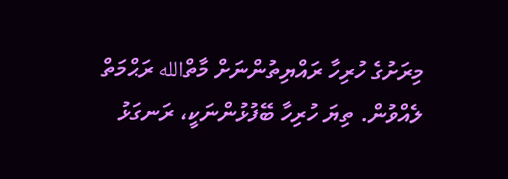މިރަށުގެ ހުރިހާ ރައްޔިތުންނަށް މާތްالله ރަޙްމަތް ލެއްވުން. ތިޔަ ހުރިހާ ބޭފުޅުންނަކީ، ރަނގަޅު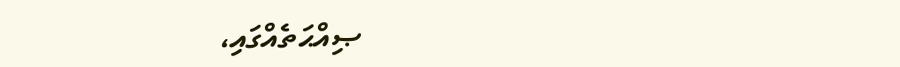ޞިއްޙަތެއްގައި،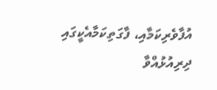އުފާވެރިކަމާއި، ފާގަތިކަމާއެކީގައި ދިރިއުޅުއްވާ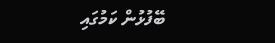ބޭފުޅުން ކަމުގައި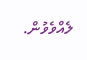ލެއްވެވުން.